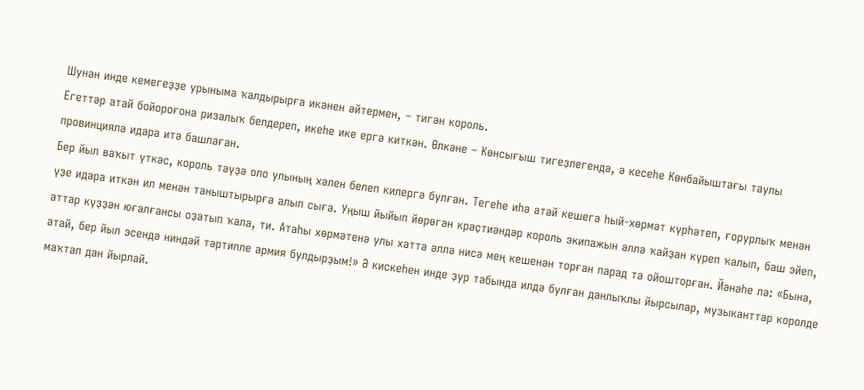Шунан инде кемегеҙҙе урыныма ҡалдырырға икәнен әйтермен, – тигән король.
Егеттәр атай бойороғона ризалыҡ белдереп, икеһе ике ергә киткән. Өлкәне – Көнсығыш тигеҙлегендә, ә кесеһе Көнбайыштағы таулы провинцияла идара итә башлаған.
Бер йыл ваҡыт үткәс, король тәүҙә оло улының хәлен белеп килергә булған. Тегеһе иһә атай кешегә һый-хөрмәт күрһәтеп, ғорурлыҡ менән үҙе идара иткән ил менән таныштырырға алып сыға. Уңыш йыйып йөрөгән крәҫтиәндәр король экипажын әллә ҡайҙан күреп ҡалып, баш эйеп, аттар күҙҙән юғалғансы оҙатып ҡала, ти. Атаһы хөрмәтенә улы хатта әллә нисә мең кешенән торған парад та ойошторған. Йәнәһе лә: «Бына, атай, бер йыл эсендә ниндәй тәртипле армия булдырҙым!» Ә кискеһен инде ҙур табында илдә булған данлыҡлы йырсылар, музыканттар королде маҡтап дан йырлай.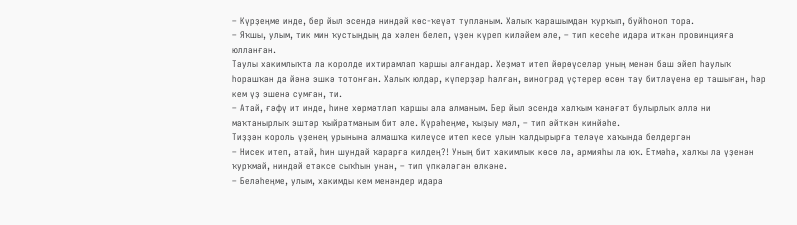– Күрҙеңме инде, бер йыл эсендә ниндәй көс-ҡеүәт тупланым. Халыҡ ҡарашымдан ҡурҡып, буйһоноп тора.
– Яҡшы, улым, тик мин ҡустыңдың да хәлен белеп, үҙен күреп киләйем әле, – тип кесеһе идара иткән провинцияға юлланған.
Таулы хакимлыҡта ла королде ихтирамлап ҡаршы алғандар. Хеҙмәт итеп йөрөүселәр уның менән баш эйеп һаулыҡ һорашҡан да йәнә эшкә тотонған. Халыҡ юлдар, күперҙәр һалған, виноград үҫтерер өсөн тау битләүенә ер ташыған, һәр кем үҙ эшенә сумған, ти.
– Атай, ғәфү ит инде, һине хөрмәтләп ҡаршы ала алманым. Бер йыл эсендә халҡым ҡәнәғәт булырлыҡ әллә ни маҡтанырлыҡ эштәр ҡыйратманым бит әле. Күрәһеңме, ҡыҙыу мәл, – тип әйткән кинйәһе.
Тиҙҙән король үҙенең урынына алмашҡа килеүсе итеп кесе улын ҡалдырырға теләүе хаҡында белдергән
– Нисек итеп, атай, һин шундай ҡарарға килдең?! Уның бит хакимлык көсө лә, армияһы ла юҡ. Етмәһә, халҡы ла үҙенән ҡурҡмай, ниндәй етәксе сыҡһын унан, – тип үпкәләгән өлкәне.
– Беләһеңме, улым, хакимды кем менәндер идара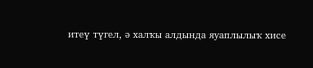итеү түгел, ә халҡы алдында яуаплылыҡ хисе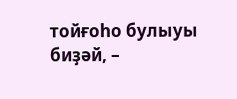тойғоһо булыуы биҙәй, –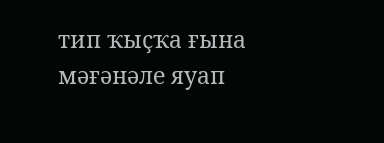тип ҡыҫҡа ғына мәғәнәле яуап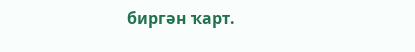биргән ҡарт.